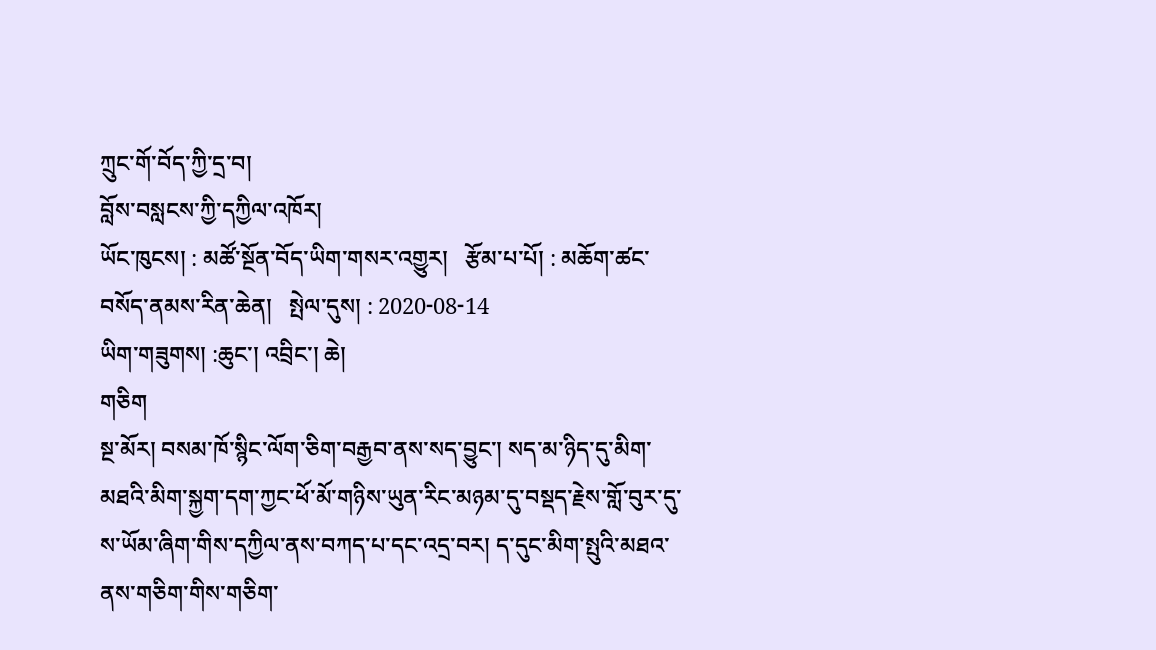ཀྲུང་གོ་བོད་ཀྱི་དྲ་བ།
བློས་བསླངས་ཀྱི་དཀྱིལ་འཁོར།
ཡོང་ཁུངས། : མཚོ་སྔོན་བོད་ཡིག་གསར་འགྱུར།   རྩོམ་པ་པོ། : མཆོག་ཚང་བསོད་ནམས་རིན་ཆེན།   སྤེལ་དུས། : 2020-08-14
ཡིག་གཟུགས། :ཆུང་། འབྲིང་། ཆེ།
གཅིག
སྔ་མོར། བསམ་ཁོ་སྙིང་ལོག་ཅིག་བརྒྱབ་ནས་སད་བྱུང་། སད་མ་ཉིད་དུ་མིག་མཐའི་མིག་སྐྱག་དག་ཀྱང་ཕོ་མོ་གཉིས་ཡུན་རིང་མཉམ་དུ་བསྡད་རྗེས་གློ་བུར་དུ་ས་ཡོམ་ཞིག་གིས་དཀྱིལ་ནས་བཀད་པ་དང་འདྲ་བར། ད་དུང་མིག་སྤུའི་མཐའ་ནས་གཅིག་གིས་གཅིག་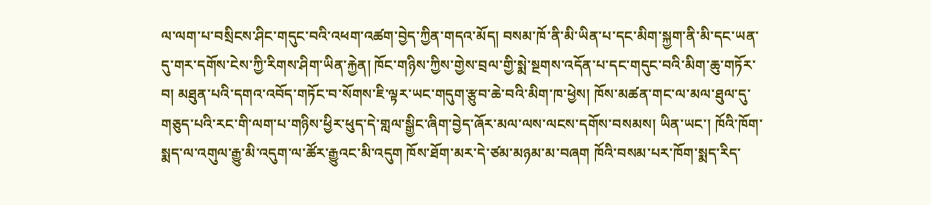ལ་ལག་པ་བསྲིངས་ཤིང་གདུང་བའི་འཕག་འཚག་བྱེད་ཀྱིན་གདའ་མོད། བསམ་ཁོ་ནི་མི་ཡིན་པ་དང་མིག་སྐྱག་ནི་མི་དང་ཡན་དུ་གར་དགོས་ངེས་ཀྱི་རིགས་ཤིག་ཡིན་རྐྱེན། ཁོང་གཉིས་ཀྱིས་གྱེས་བྲལ་གྱི་སྨེ་སྔགས་འདོན་པ་དང་གདུང་བའི་མིག་ཆུ་གཏོར་བ། མཐུན་པའི་དགའ་འབོད་གཏོང་བ་སོགས་ཇི་ལྟར་ཡང་གདུག་རྩུབ་ཆེ་བའི་མིག་ཁ་ཕྱེས། ཁོས་མཚན་གང་ལ་མལ་ཐུལ་དུ་གཅུད་པའི་རང་གི་ལག་པ་གཉིས་ཕྱིར་ཕུད་དེ་གླལ་སྒྱིང་ཞིག་བྱེད་ཞོར་མལ་ལས་ལངས་དགོས་བསམས། ཡིན་ཡང་། ཁོའི་ཁོག་སྨད་ལ་འགུལ་རྒྱུ་མི་འདུག་ལ་ཚོར་རྒྱུའང་མི་འདུག ཁོས་ཐོག་མར་དེ་ཙམ་མཉམ་མ་བཞག ཁོའི་བསམ་པར་ཁོག་སྨད་རིད་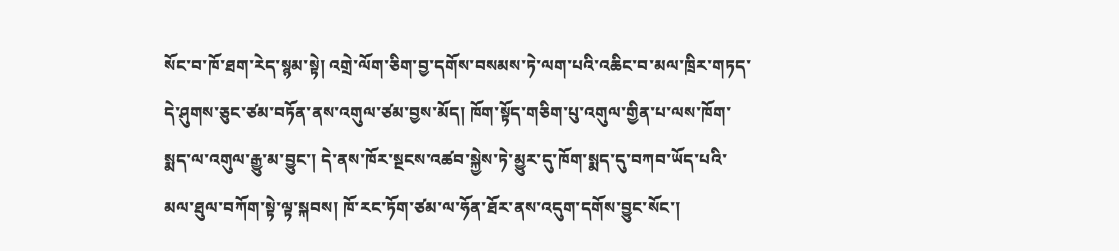སོང་བ་ཁོ་ཐག་རེད་སྙམ་སྟེ། འགྲེ་ལོག་ཅིག་བྱ་དགོས་བསམས་ཏེ་ལག་པའི་འཆིང་བ་མལ་ཁྲིར་གཏད་དེ་ཤུགས་ཅུང་ཙམ་བཏོན་ནས་འགུལ་ཙམ་བྱས་མོད། ཁོག་སྟོད་གཅིག་པུ་འགུལ་གྱིན་པ་ལས་ཁོག་སྨད་ལ་འགུལ་རྒྱུ་མ་བྱུང་། དེ་ནས་ཁོར་སྔངས་འཚབ་སྐྱེས་ཏེ་མྱུར་དུ་ཁོག་སྨད་དུ་བཀབ་ཡོད་པའི་མལ་ཐུལ་བཀོག་སྟེ་ལྟ་སྐབས། ཁོ་རང་ཏོག་ཙམ་ལ་ཧོན་ཐོར་ནས་འདུག་དགོས་བྱུང་སོང་།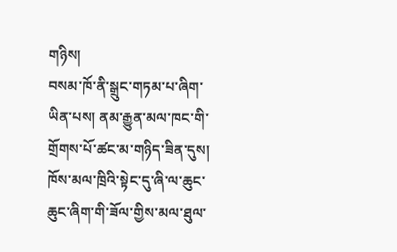གཉིས།
བསམ་ཁོ་ནི་སྒྲུང་གཏམ་པ་ཞིག་ཡིན་པས། ནམ་རྒྱུན་མལ་ཁང་གི་གྲོགས་པོ་ཚང་མ་གཉིད་ཟིན་དུས། ཁོས་མལ་ཁྲིའི་སྟེང་དུ་ཞི་ལ་ཆུང་ཆུང་ཞིག་གི་ཟོལ་གྱིས་མལ་ཐུལ་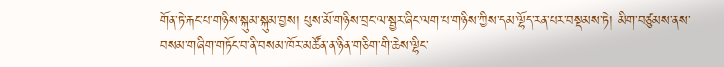གོན་ཏེ་རྐང་པ་གཉིས་སྐུམ་སྐུམ་བྱས། པུས་མོ་གཉིས་བྲང་ལ་སྦྱར་ཞིང་ལག་པ་གཉིས་ཀྱིས་དམ་ལྷོད་རན་པར་བསྡམས་ཏེ། མིག་བཙུམས་ནས་བསམ་གཞིག་གཏོང་བ་ནི་བསམ་ཁོར་མཚོན་ན་ཉིན་གཅིག་གི་ཆེས་ལྷིང་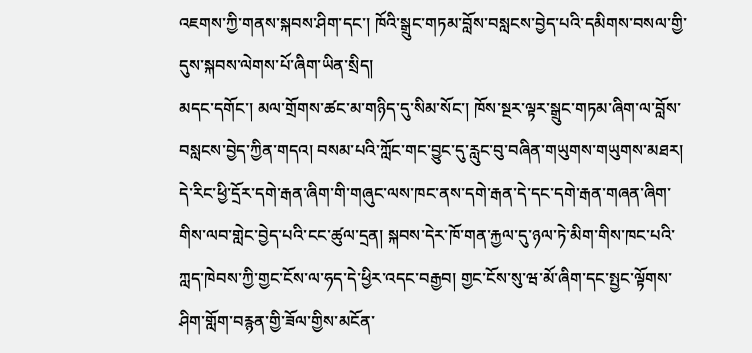འཇགས་ཀྱི་གནས་སྐབས་ཤིག་དང་། ཁོའི་སྒྲུང་གཏམ་བློས་བསླངས་བྱེད་པའི་དམིགས་བསལ་གྱི་དུས་སྐབས་ལེགས་པོ་ཞིག་ཡིན་སྲིད།
མདང་དགོང་། མལ་གྲོགས་ཚང་མ་གཉིད་དུ་སིམ་སོང་། ཁོས་སྔར་ལྟར་སྒྲུང་གཏམ་ཞིག་ལ་བློས་བསླངས་བྱེད་ཀྱིན་གདའ། བསམ་པའི་ཀློང་གང་བྱུང་དུ་རླུང་བུ་བཞིན་གཡུགས་གཡུགས་མཐར། དེ་རིང་ཕྱི་དྲོར་དགེ་རྒན་ཞིག་གི་གཞུང་ལས་ཁང་ནས་དགེ་རྒན་དེ་དང་དགེ་རྒན་གཞན་ཞིག་གིས་ལབ་གླེང་བྱེད་པའི་ངང་ཚུལ་དྲན། སྐབས་དེར་ཁོ་གན་རྐྱལ་དུ་ཉལ་ཏེ་མིག་གིས་ཁང་པའི་ཀླད་ཁེབས་ཀྱི་གྱང་ངོས་ལ་ཧད་དེ་ཕྱིར་འདང་བརྒྱབ། གྱང་ངོས་སུ་ཝ་མོ་ཞིག་དང་སྤྱང་ལྟོགས་ཤིག་གློག་བརྙན་གྱི་ཟོལ་གྱིས་མངོན་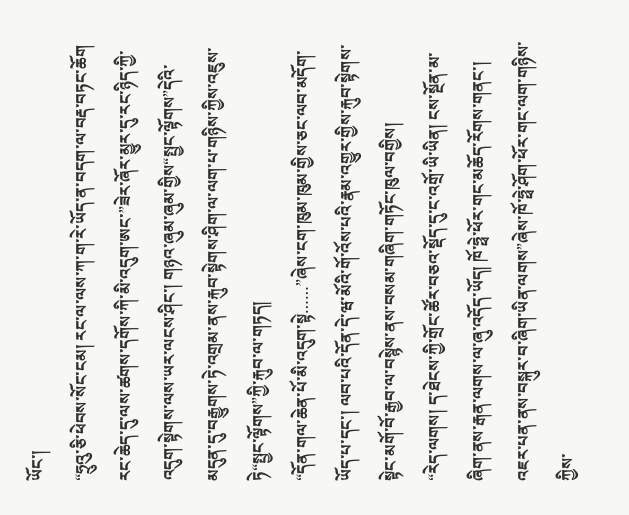ཡོང་།
“ཧྲུའུ་ཅི་ཕེབས་སོང་ངམ། རང་ལ་ལས་ཀ་ག་རེ་ཡོད་ན་བདག་ལ་བརྡ་བཏང་ཆོག རང་ཆེད་དུ་ལས་ཚགས་དགོས་ཀི་མི་འདུག་ཨང་”ཟེར་ཞོར་མྱུར་དུ་རང་ཉིད་ཀྱི་འདུག་སྟེགས་ལས་ཡར་ལངས་ཤིང་། གཉའ་ཞུམ་ཞུམ་གྱིས“སྤྱང་ལྟོགས”དེའི་མདུན་དུ་བརྒྱུགས་ཏེ་འགྲམ་ནས་རྐུབ་སྟེགས་ཤིག་ལ་ལག་པ་གཉིས་ཀྱིས་འཇུས་ཏེ“སྤྱང་ལྟོགས”ཀྱི་རྐུབ་ལ་གཏད།
“དོན་གལ་ཆེན་པོ་མི་འདུག་སྟེ……”ཞེས་ངག་ཁུམ་ཁུམ་གྱིས་ཅང་ལབ་མདོག་ཡོད་པ་དང་། ལབ་པའི་དོན་དེ་ཝ་མོའི་གོ་འོས་པའི་རྣམ་འགྱུར་གྱིས་རྐུབ་སྟེགས་སྟེང་མགོ་བོ་རྒྱབ་ལ་བསྙེས་ནས་བསམ་གཞིག་གཏོང་ཁུལ་བགྱིས།
“རེད་ལགས། ད་ཐེངས་ཀྱི་གྲོང་ཚོར་བཅའ་སྡོད་དུ་ང་འགྲོ་ཡི་ཡིན། ངས་སྔོན་མ་ཞིག་ནས་རྒན་ལགས་ལ་ཞུ་འདོད་ཡོད། ཁོ་ཧྥེ་ཕོར་གང་མཆོད་རོགས་གནང་། འཇར་པན་ནས་བསྐུར་བ་ཞིག་ཡིན་ལགས”ཞེས་ཁོ་ཧྥེ་ཤོག་ཕོར་གང་ལག་གཉིས་ཀྱིས་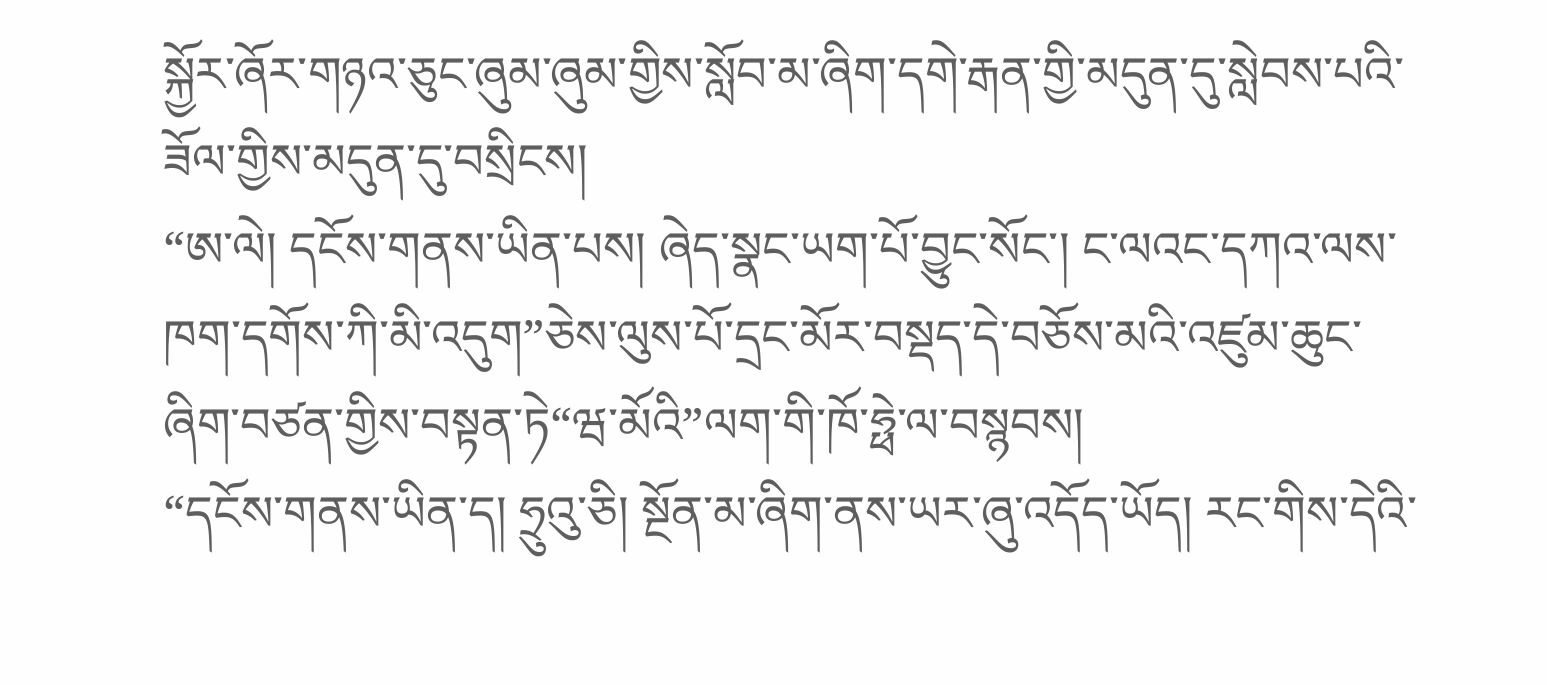སྐྱོར་ཞོར་གཉའ་ཅུང་ཞུམ་ཞུམ་གྱིས་སློབ་མ་ཞིག་དགེ་རྒན་གྱི་མདུན་དུ་སླེབས་པའི་ཟོལ་གྱིས་མདུན་དུ་བསྲིངས།
“ཨ་ལེ། དངོས་གནས་ཡིན་པས། ཞེད་སྣང་ཡག་པོ་བྱུང་སོང་། ང་ལའང་དཀའ་ལས་ཁག་དགོས་ཀི་མི་འདུག”ཅེས་ལུས་པོ་དྲང་མོར་བསྡད་དེ་བཅོས་མའི་འཛུམ་ཆུང་ཞིག་བཙན་གྱིས་བསྟན་ཏེ“ཝ་མོའི”ལག་གི་ཁོ་ཧྥེ་ལ་བསྙབས།
“དངོས་གནས་ཡིན་ད། ཧྲུའུ་ཅི། སྔོན་མ་ཞིག་ནས་ཡར་ཞུ་འདོད་ཡོད། རང་གིས་དེའི་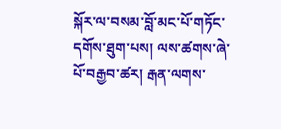སྐོར་ལ་བསམ་བློ་མང་པོ་གཏོང་དགོས་ཐུག་པས། ལས་ཚགས་ཞེ་པོ་བརྒྱབ་ཚར། རྒན་ལགས་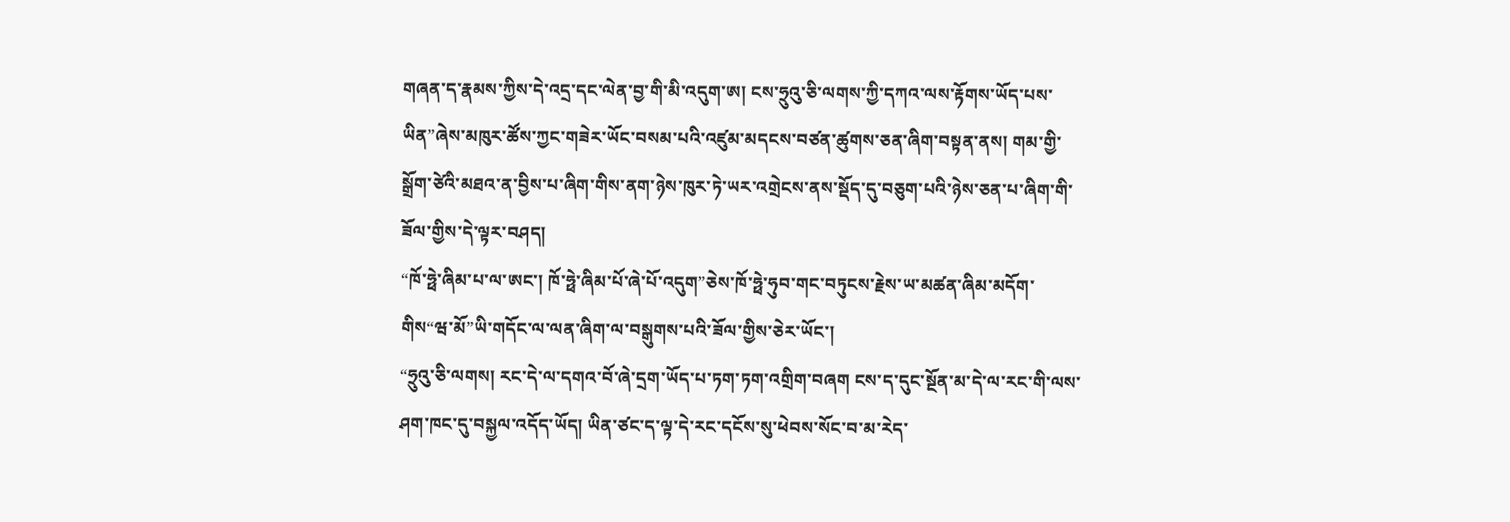གཞན་ད་རྣམས་ཀྱིས་དེ་འདྲ་དང་ལེན་བྱ་གི་མི་འདུག་ཨ། ངས་ཧྲུའུ་ཅི་ལགས་ཀྱི་དཀའ་ལས་རྟོགས་ཡོད་པས་ཡིན”ཞེས་མཁུར་ཚོས་ཀྱང་གཟེར་ཡོང་བསམ་པའི་འཛུམ་མདངས་བཙན་ཚུགས་ཅན་ཞིག་བསྟན་ནས། གམ་གྱི་སྒྲོག་ཙེའི་མཐའ་ན་བྱིས་པ་ཞིག་གིས་ནག་ཉེས་ཁུར་ཏེ་ཡར་འགྲེངས་ནས་སྡོད་དུ་བཅུག་པའི་ཉེས་ཅན་པ་ཞིག་གི་ཟོལ་གྱིས་དེ་ལྟར་བཤད།
“ཁོ་ཧྥེ་ཞིམ་པ་ལ་ཨང་། ཁོ་ཧྥེ་ཞིམ་པོ་ཞེ་པོ་འདུག”ཅེས་ཁོ་ཧྥེ་ཧུབ་གང་བཏུངས་རྗེས་ཡ་མཚན་ཞིམ་མདོག་གིས“ཝ་མོ”ཡི་གདོང་ལ་ལན་ཞིག་ལ་བསྒུགས་པའི་ཟོལ་གྱིས་ཅེར་ཡོང་།
“ཧྲུའུ་ཅི་ལགས། རང་དེ་ལ་དགའ་བོ་ཞེ་དྲག་ཡོད་པ་ཏག་ཏག་འགྲིག་བཞག ངས་ད་དུང་སྔོན་མ་དེ་ལ་རང་གི་ལས་ཤག་ཁང་དུ་བསྐྱལ་འདོད་ཡོད། ཡིན་ཙང་ད་ལྟ་དེ་རང་དངོས་སུ་ཕེབས་སོང་བ་མ་རེད་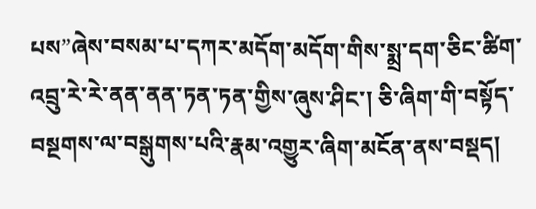པས”ཞེས་བསམ་པ་དཀར་མདོག་མདོག་གིས་སྨྲ་དག་ཅིང་ཚིག་འབྲུ་རེ་རེ་ནན་ནན་ཏན་ཏན་གྱིས་ཞུས་ཤིང་། ཅི་ཞིག་གི་བསྟོད་བསྔགས་ལ་བསྒུགས་པའི་རྣམ་འགྱུར་ཞིག་མངོན་ནས་བསྡད།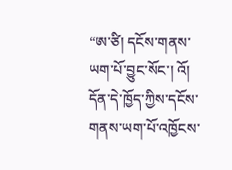“ཨ་ཙི། དངོས་གནས་ཡག་པོ་བྱུང་སོང་། འོ། དོན་དེ་ཁྱོད་ཀྱིས་དངོས་གནས་ཡག་པོ་འཁྱོངས་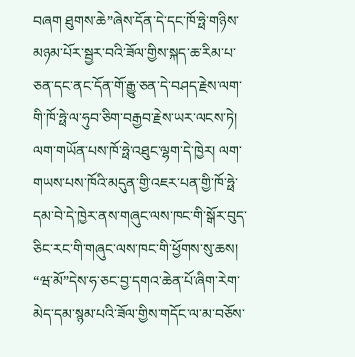བཞག ཐུགས་ཆེ”ཞེས་དོན་དེ་དང་ཁོ་ཧྥེ་གཉིས་མཉམ་པོར་སྦྱར་བའི་ཟོལ་གྱིས་སྐད་ཆ་རིམ་པ་ཅན་དང་ནང་དོན་གོ་རྒྱུ་ཅན་དེ་བཤད་རྗེས་ལག་གི་ཁོ་ཧྥེ་ལ་ཧུབ་ཅིག་བརྒྱབ་རྗེས་ཡར་ལངས་ཏེ། ལག་གཡོན་པས་ཁོ་ཧྥེ་འཐུང་ལྷག་དེ་ཁྱེར། ལག་གཡས་པས་ཁོའི་མདུན་གྱི་འཇར་པན་གྱི་ཁོ་ཧྥེ་དམ་བེ་དེ་ཁྱེར་ནས་གཞུང་ལས་ཁང་གི་སྒོར་བུད་ཅིང་རང་གི་གཞུང་ལས་ཁང་གི་ཕྱོགས་སུ་ཆས།
“ཝ་མོ”དེས་ཧ་ཅང་བྱ་དགའ་ཆེན་པོ་ཞིག་རེག་མེད་དམ་སྙམ་པའི་ཟོལ་གྱིས་གདོང་ལ་མ་བཅོས་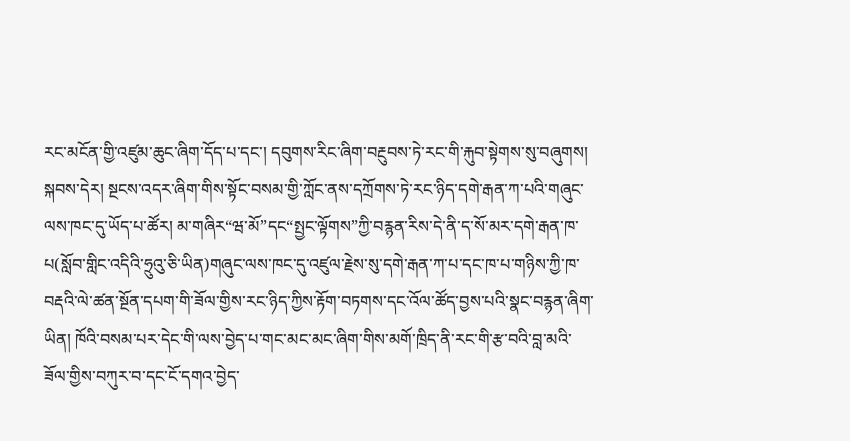རང་མངོན་གྱི་འཛུམ་ཆུང་ཞིག་དོད་པ་དང་། དབུགས་རིང་ཞིག་བརྔུབས་ཏེ་རང་གི་རྐུབ་སྟེགས་སུ་བཞུགས།
སྐབས་དེར། སྔངས་འདར་ཞིག་གིས་སྟོང་བསམ་གྱི་ཀློང་ནས་དཀྲོགས་ཏེ་རང་ཉིད་དགེ་རྒན་ཀ་པའི་གཞུང་ལས་ཁང་དུ་ཡོད་པ་ཚོར། མ་གཞིར“ཝ་མོ”དང“སྤྱང་ལྟོགས”ཀྱི་བརྙན་རིས་དེ་ནི་ད་སོ་མར་དགེ་རྒན་ཁ་པ(སློབ་གླིང་འདིའི་ཧྲུའུ་ཅི་ཡིན)གཞུང་ལས་ཁང་དུ་འཛུལ་རྗེས་སུ་དགེ་རྒན་ཀ་པ་དང་ཁ་པ་གཉིས་ཀྱི་ཁ་བརྡའི་ལེ་ཚན་སྔོན་དཔག་གི་ཟོལ་གྱིས་རང་ཉིད་ཀྱིས་རྟོག་བཏགས་དང་འོལ་ཚོད་བྱས་པའི་སྣང་བརྙན་ཞིག་ཡིན། ཁོའི་བསམ་པར་དེང་གི་ལས་བྱེད་པ་གང་མང་མང་ཞིག་གིས་མགོ་ཁྲིད་ནི་རང་གི་རྩ་བའི་བླ་མའི་ཟོལ་གྱིས་བཀུར་བ་དང་ངོ་དགའ་བྱེད་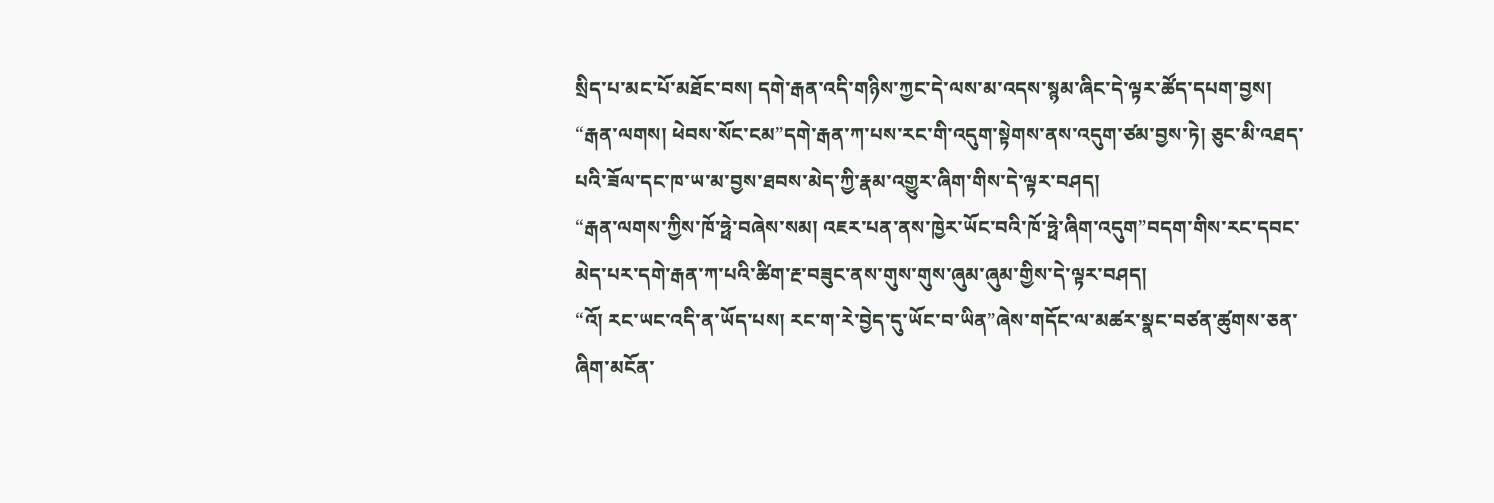སྲིད་པ་མང་པོ་མཐོང་བས། དགེ་རྒན་འདི་གཉིས་ཀྱང་དེ་ལས་མ་འདས་སྙམ་ཞིང་དེ་ལྟར་ཚོད་དཔག་བྱས།
“རྒན་ལགས། ཕེབས་སོང་ངམ”དགེ་རྒན་ཀ་པས་རང་གི་འདུག་སྟེགས་ནས་འདུག་ཙམ་བྱས་ཏེ། ཅུང་མི་འཐད་པའི་ཟོལ་དང་ཁ་ཡ་མ་བྱས་ཐབས་མེད་ཀྱི་རྣམ་འགྱུར་ཞིག་གིས་དེ་ལྟར་བཤད།
“རྒན་ལགས་ཀྱིས་ཁོ་ཧྥེ་བཞེས་སམ། འཇར་པན་ནས་ཁྱེར་ཡོང་བའི་ཁོ་ཧྥེ་ཞིག་འདུག”བདག་གིས་རང་དབང་མེད་པར་དགེ་རྒན་ཀ་པའི་ཚིག་རྔ་བཟུང་ནས་གུས་གུས་ཞུམ་ཞུམ་གྱིས་དེ་ལྟར་བཤད།
“འོ། རང་ཡང་འདི་ན་ཡོད་པས། རང་ག་རེ་བྱེད་དུ་ཡོང་བ་ཡིན”ཞེས་གདོང་ལ་མཚར་སྣང་བཙན་ཚུགས་ཅན་ཞིག་མངོན་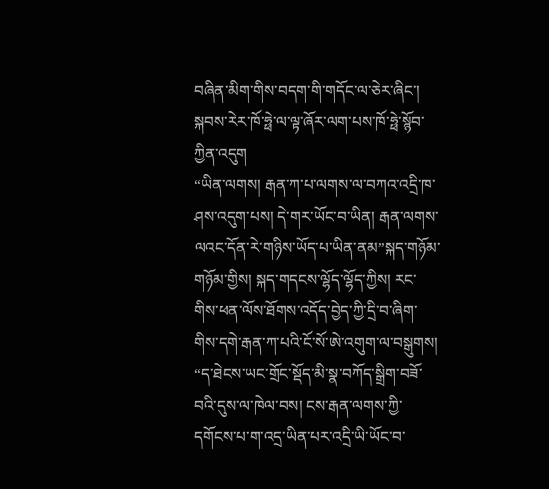བཞིན་མིག་གིས་བདག་གི་གདོང་ལ་ཅེར་ཞིང་། སྐབས་རེར་ཁོ་ཧྥེ་ལ་ལྟ་ཞོར་ལག་པས་ཁོ་ཧྥེ་སྙོབ་ཀྱིན་འདུག
“ཡིན་ལགས། རྒན་ཀ་པ་ལགས་ལ་བཀའ་འདྲི་ཁ་ཤས་འདུག་པས། དེ་གར་ཡོང་བ་ཡིན། རྒན་ལགས་ལའང་དོན་རེ་གཉིས་ཡོད་པ་ཡིན་ནམ”སྐད་གཉོམ་གཉོམ་གྱིས། སྐད་གདངས་ལྷོད་ལྷོད་ཀྱིས། རང་གིས་ཕན་ལོས་ཐོགས་འདོད་བྱེད་ཀྱི་དྲི་བ་ཞིག་གིས་དགེ་རྒན་ཀ་པའི་ངོ་སོ་ཨེ་འགུག་ལ་བསྒུགས།
“ད་ཐེངས་ཡང་གྲོང་སྡོད་མི་སྣ་བཀོད་སྒྲིག་བཟོ་བའི་དུས་ལ་ཁེལ་བས། ངས་རྒན་ལགས་ཀྱི་དགོངས་པ་ག་འདྲ་ཡིན་པར་འདྲི་ཡི་ཡོང་བ་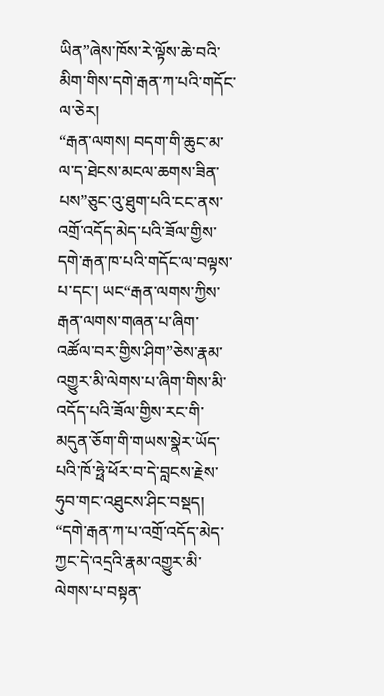ཡིན”ཞེས་ཁོས་རེ་ལྟོས་ཆེ་བའི་མིག་གིས་དགེ་རྒན་ཀ་པའི་གདོང་ལ་ཅེར།
“རྒན་ལགས། བདག་གི་ཆུང་མ་ལ་ད་ཐེངས་མངལ་ཆགས་ཟིན་པས”ཅུང་འུ་ཐུག་པའི་ངང་ནས་འགྲོ་འདོད་མེད་པའི་ཟོལ་གྱིས་དགེ་རྒན་ཁ་པའི་གདོང་ལ་བལྟས་པ་དང་། ཡང“རྒན་ལགས་ཀྱིས་རྒན་ལགས་གཞན་པ་ཞིག་འཚོལ་བར་གྱིས་ཤིག”ཅེས་རྣམ་འགྱུར་མི་ལེགས་པ་ཞིག་གིས་མི་འདོད་པའི་ཟོལ་གྱིས་རང་གི་མདུན་ཅོག་གི་གཡས་སྣེར་ཡོད་པའི་ཁོ་ཧྥེ་ཕོར་བ་དེ་བླངས་རྗེས་ཧུབ་གང་འཐུངས་ཤིང་བསྡད།
“དགེ་རྒན་ཀ་པ་འགྲོ་འདོད་མེད་ཀྱང་དེ་འདྲའི་རྣམ་འགྱུར་མི་ལེགས་པ་བསྟན་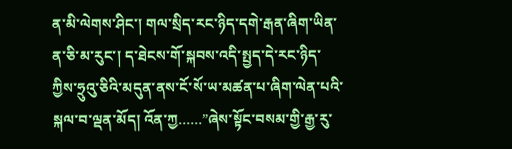ན་མི་ལེགས་ཤིང་། གལ་སྲིད་རང་ཉིད་དགེ་རྒན་ཞིག་ཡིན་ན་ཅི་མ་རུང་། ད་ཐེངས་གོ་སྐབས་འདི་སྤྱད་དེ་རང་ཉིད་ཀྱིས་ཧྲུའུ་ཅིའི་མདུན་ནས་ངོ་སོ་ཡ་མཚན་པ་ཞིག་ལེན་པའི་སྐལ་བ་ལྡན་མོད། འོན་ཀྱ……”ཞེས་སྟོང་བསམ་གྱི་རྒྱ་རུ་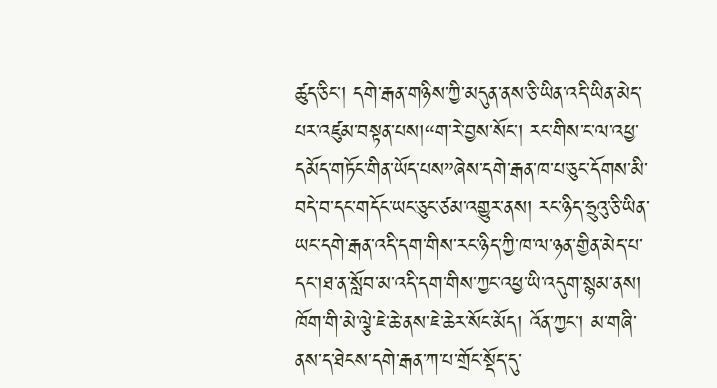ཚུད་ཅིང་། དགེ་རྒན་གཉིས་ཀྱི་མདུན་ནས་ཅི་ཡིན་འདི་ཡིན་མེད་པར་འཛུམ་བསྟན་པས།“ག་རེ་བྱས་སོང་། རང་གིས་ང་ལ་འཕྱ་དམོད་གཏོང་གིན་ཡོད་པས”ཞེས་དགེ་རྒན་ཁ་པ་ཅུང་དོགས་མི་བདེ་བ་དང་གདོང་ཡང་ཅུང་ཙམ་འགྱུར་ནས། རང་ཉིད་ཧྲུའུ་ཅི་ཡིན་ཡང་དགེ་རྒན་འདི་དག་གིས་རང་ཉིད་ཀྱི་ཁ་ལ་ཉན་གྱིན་མེད་པ་དང་།ཐ་ན་སློབ་མ་འདི་དག་གིས་ཀྱང་འཕྱ་ཡི་འདུག་སྙམ་ནས། ཁོག་གི་མེ་ལྕེ་ཇེ་ཆེ་ནས་ཇེ་ཆེར་སོང་མོད། འོན་ཀྱང་། མ་གཞི་ནས་ད་ཐེངས་དགེ་རྒན་ཀ་པ་གྲོང་སྡོད་དུ་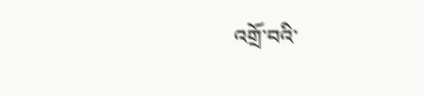འགྲོ་བའི་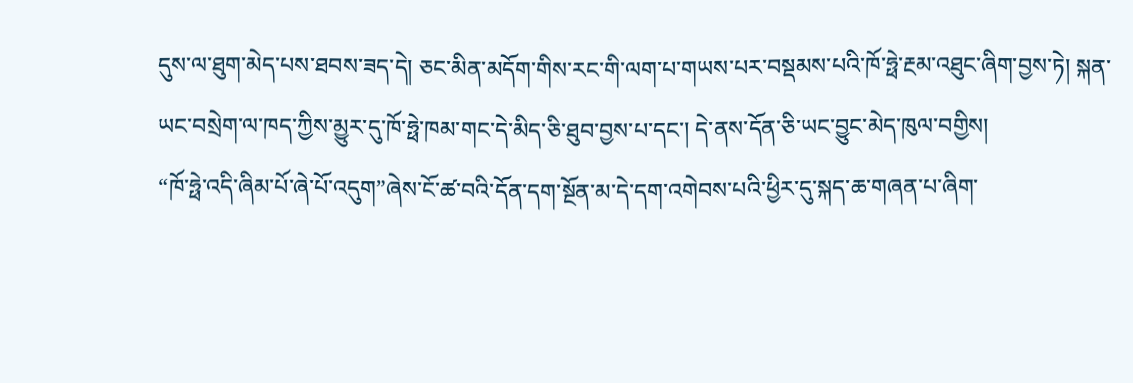དུས་ལ་ཐུག་མེད་པས་ཐབས་ཟད་དེ། ཅང་མིན་མདོག་གིས་རང་གི་ལག་པ་གཡས་པར་བསྡམས་པའི་ཁོ་ཧྥེ་རྔམ་འཐུང་ཞིག་བྱས་ཏེ། སྐན་ཡང་བསྲེག་ལ་ཁད་ཀྱིས་མྱུར་དུ་ཁོ་ཧྥེ་ཁམ་གང་དེ་མིད་ཅི་ཐུབ་བྱས་པ་དང་། དེ་ནས་དོན་ཅི་ཡང་བྱུང་མེད་ཁུལ་བགྱིས།
“ཁོ་ཧྥེ་འདི་ཞིམ་པོ་ཞེ་པོ་འདུག”ཞེས་ངོ་ཚ་བའི་དོན་དག་སྔོན་མ་དེ་དག་འགེབས་པའི་ཕྱིར་དུ་སྐད་ཆ་གཞན་པ་ཞིག་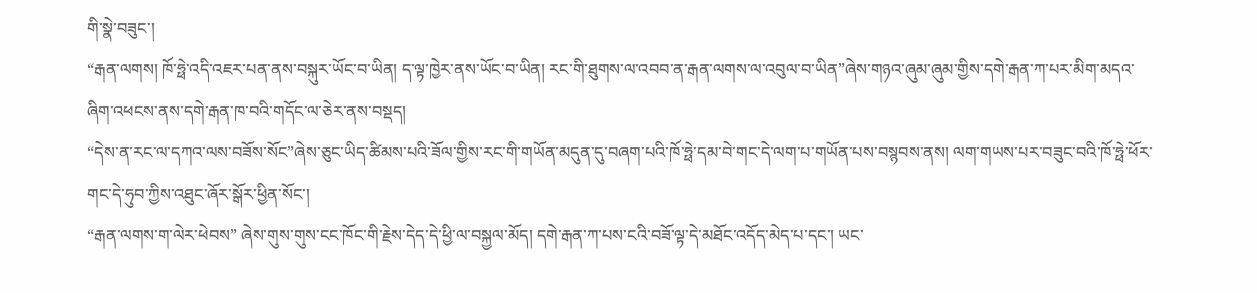གི་སྣེ་བཟུང་།
“རྒན་ལགས། ཁོ་ཧྥེ་འདི་འཇར་པན་ནས་བསྐུར་ཡོང་བ་ཡིན། ད་ལྟ་ཁྱེར་ནས་ཡོང་བ་ཡིན། རང་གི་ཐུགས་ལ་འབབ་ན་རྒན་ལགས་ལ་འབུལ་བ་ཡིན”ཞེས་གཉའ་ཞུམ་ཞུམ་གྱིས་དགེ་རྒན་ཀ་པར་མིག་མདའ་ཞིག་འཕངས་ནས་དགེ་རྒན་ཁ་བའི་གདོང་ལ་ཅེར་ནས་བསྡད།
“དེས་ན་རང་ལ་དཀའ་ལས་བཟོས་སོང”ཞེས་ཅུང་ཡིད་ཚིམས་པའི་ཟོལ་གྱིས་རང་གི་གཡོན་མདུན་དུ་བཞག་པའི་ཁོ་ཧྥེ་དམ་བེ་གང་དེ་ལག་པ་གཡོན་པས་བསྙབས་ནས། ལག་གཡས་པར་བཟུང་བའི་ཁོ་ཧྥེ་ཕོར་གང་དེ་ཧུབ་ཀྱིས་འཐུང་ཞོར་སྒོར་ཕྱིན་སོང་།
“རྒན་ལགས་ག་ལེར་ཕེབས” ཞེས་གུས་གུས་ངང་ཁོང་གི་རྗེས་དེད་དེ་ཕྱི་ལ་བསྐྱལ་མོད། དགེ་རྒན་ཀ་པས་ངའི་བཟོ་ལྟ་དེ་མཐོང་འདོད་མེད་པ་དང་། ཡང་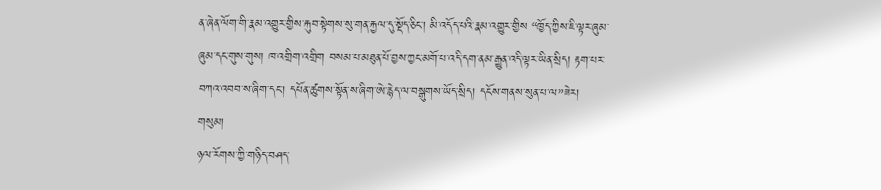ན་ཞེན་ལོག་གི་རྣམ་འགྱུར་གྱིས་རྐུབ་སྟེགས་སུ་གན་རྐྱལ་དུ་སྡོད་ཅིང་། མི་འདོད་པའི་རྣམ་འགྱུར་གྱིས “ཁྱོད་ཀྱིས་ཇི་ལྟར་ཞུམ་ཞུམ་དང་གུས་གུས། ཁ་འགྲིག་འགྲིག བསམ་པ་མཐུན་པོ་བྱས་ཀྱང་མགོ་པ་འདི་དག་ནམ་རྒྱུན་འདི་ལྟར་ཡིན་སྲིད། རྟག་པར་བཀའ་འབབ་ས་ཞིག་དང་། དཔོན་ཚུགས་སྟོན་ས་ཞིག་ཨེ་རྙེད་ལ་བསྒུགས་ཡོད་སྲིད། དངོས་གནས་སུན་པ་ལ”ཟེར།
གསུམ།
ཉལ་རོགས་ཀྱི་གཉིད་བཤད་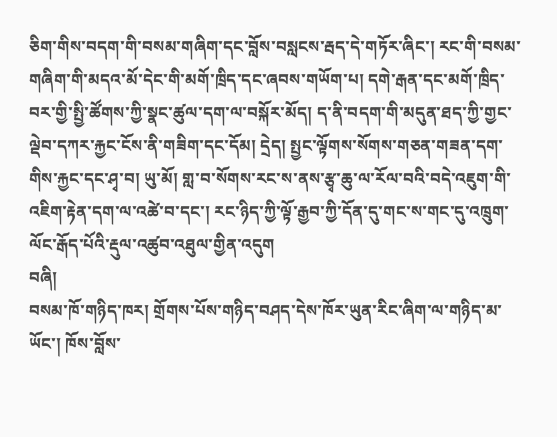ཅིག་གིས་བདག་གི་བསམ་གཞིག་དང་བློས་བསླངས་རྦད་དེ་གཏོར་ཞིང་། རང་གི་བསམ་གཞིག་གི་མདའ་མོ་དེང་གི་མགོ་ཁྲིད་དང་ཞབས་གཡོག་པ། དགེ་རྒན་དང་མགོ་ཁྲིད་བར་གྱི་སྤྱི་ཚོགས་ཀྱི་སྣང་ཚུལ་དག་ལ་བསྐོར་མོད། ད་ནི་བདག་གི་མདུན་ཐད་ཀྱི་གྱང་ལྡེབ་དཀར་རྐྱང་ངོས་ནི་གཟིག་དང་དོམ། དྲེད། སྤྱང་ལྟོགས་སོགས་གཅན་གཟན་དག་གིས་རྐྱང་དང་ཤྭ་བ། ཡུ་མོ། གླ་བ་སོགས་རང་ས་ནས་རྩྭ་ཆུ་ལ་རོལ་བའི་བདེ་འཇུག་གི་འཇིག་རྟེན་དག་ལ་འཚེ་བ་དང་། རང་ཉིད་ཀྱི་ལྟོ་རྒྱབ་ཀྱི་དོན་དུ་གང་ས་གང་དུ་འཁྲུག་ལོང་རྒོད་པོའི་རྡུལ་འཚུབ་འཐུལ་གྱིན་འདུག
བཞི།
བསམ་ཁོ་གཉིད་ཁར། གྲོགས་པོས་གཉིད་བཤད་དེས་ཁོར་ཡུན་རིང་ཞིག་ལ་གཉིད་མ་ཡོང་། ཁོས་བློས་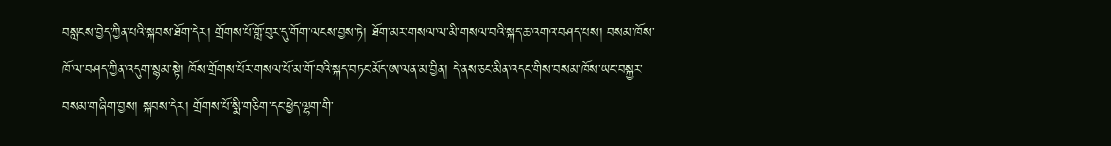བསླངས་བྱེད་ཀྱིན་པའི་སྐབས་ཐོག་དེར། གྲོགས་པོ་གློ་བུར་དུ་གོག་ལངས་བྱས་ཏེ། ཐོག་མར་གསལ་ལ་མི་གསལ་བའི་སྐད་ཆ་འགའ་བཤད་པས། བསམ་ཁོས་ཁོ་ལ་བཤད་ཀྱིན་འདུག་སྙམ་སྟེ། ཁོས་གྲོགས་པོར་གསལ་པོ་མ་གོ་བའི་སྐད་བཏང་མོད་ཨ་ལན་མ་བྱིན། དེ་ནས་ཅང་མིན་འདང་གིས་བསམ་ཁོས་ཡང་བསྐྱར་བསམ་གཞིག་བྱས། སྐབས་དེར། གྲོགས་པོ་སྨི་གཅིག་དང་ཕྱེད་ལྷག་གི་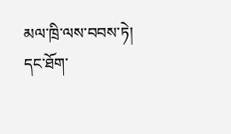མལ་ཁྲི་ལས་བབས་ཏེ། དང་ཐོག་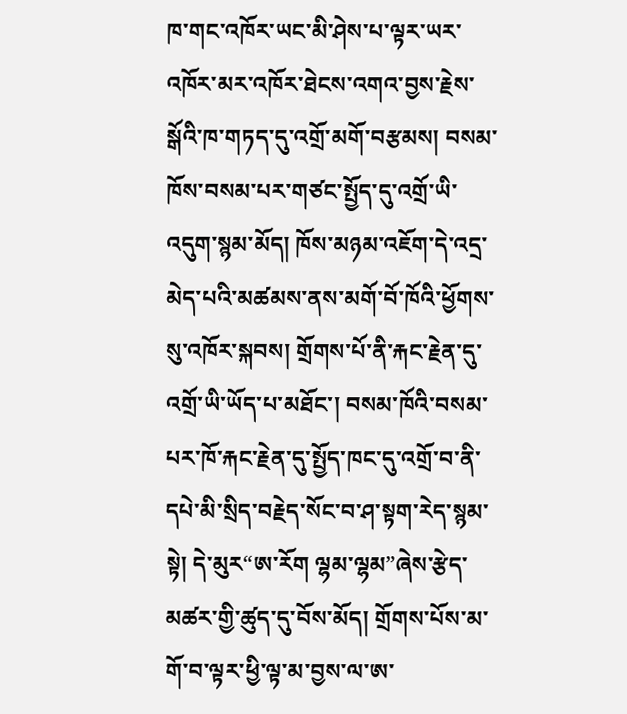ཁ་གང་འཁོར་ཡང་མི་ཤེས་པ་ལྟར་ཡར་འཁོར་མར་འཁོར་ཐེངས་འགའ་བྱས་རྗེས་སྒོའི་ཁ་གཏད་དུ་འགྲོ་མགོ་བརྩམས། བསམ་ཁོས་བསམ་པར་གཙང་སྤྱོད་དུ་འགྲོ་ཡི་འདུག་སྙམ་མོད། ཁོས་མཉམ་འཇོག་དེ་འདྲ་མེད་པའི་མཚམས་ནས་མགོ་བོ་ཁོའི་ཕྱོགས་སུ་འཁོར་སྐབས། གྲོགས་པོ་ནི་རྐང་རྗེན་དུ་འགྲོ་ཡི་ཡོད་པ་མཐོང་། བསམ་ཁོའི་བསམ་པར་ཁོ་རྐང་རྗེན་དུ་སྤྱོད་ཁང་དུ་འགྲོ་བ་ནི་དཔེ་མི་སྲིད་བརྗེད་སོང་བ་ཤ་སྟག་རེད་སྙམ་སྟེ། དེ་མུར“ཨ་རོག ལྷམ་ལྷམ”ཞེས་རྩེད་མཚར་གྱི་ཚུད་དུ་བོས་མོད། གྲོགས་པོས་མ་གོ་བ་ལྟར་ཕྱི་ལྟ་མ་བྱས་ལ་ཨ་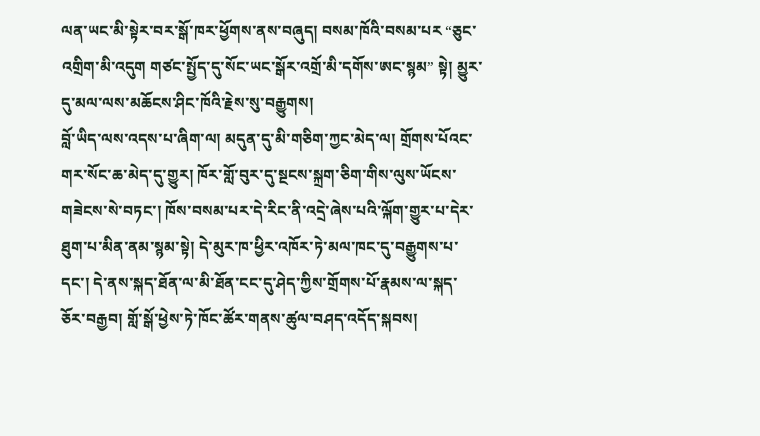ལན་ཡང་མི་སྟེར་བར་སྒོ་ཁར་ཕྱོགས་ནས་བཞུད། བསམ་ཁོའི་བསམ་པར “ཅུང་འགྲིག་མི་འདུག གཙང་སྤྱོད་དུ་སོང་ཡང་སྒོར་འགྲོ་མི་དགོས་ཨང་སྙམ” སྟེ། མྱུར་དུ་མལ་ལས་མཆོངས་ཤིང་ཁོའི་རྗེས་སུ་བརྒྱུགས།
བློ་ཡིད་ལས་འདས་པ་ཞིག་ལ། མདུན་དུ་མི་གཅིག་ཀྱང་མེད་ལ། གྲོགས་པོའང་གར་སོང་ཆ་མེད་དུ་གྱུར། ཁོར་གློ་བུར་དུ་སྔངས་སྐྲག་ཅིག་གིས་ལུས་ཡོངས་གཟེངས་སེ་བཏང་། ཁོས་བསམ་པར་དེ་རིང་ནི་འདྲེ་ཞེས་པའི་ལྐོག་གྱུར་པ་དེར་ཐུག་པ་མིན་ནམ་སྙམ་སྟེ། དེ་མུར་ཁ་ཕྱིར་འཁོར་ཏེ་མལ་ཁང་དུ་བརྒྱུགས་པ་དང་། དེ་ནས་སྐད་ཐོན་ལ་མི་ཐོན་ངང་དུ་ཤེད་ཀྱིས་གྲོགས་པོ་རྣམས་ལ་སྐད་ཅོར་བརྒྱབ། གློ་སྒོ་ཕྱེས་ཏེ་ཁོང་ཚོར་གནས་ཚུལ་བཤད་འདོད་སྐབས།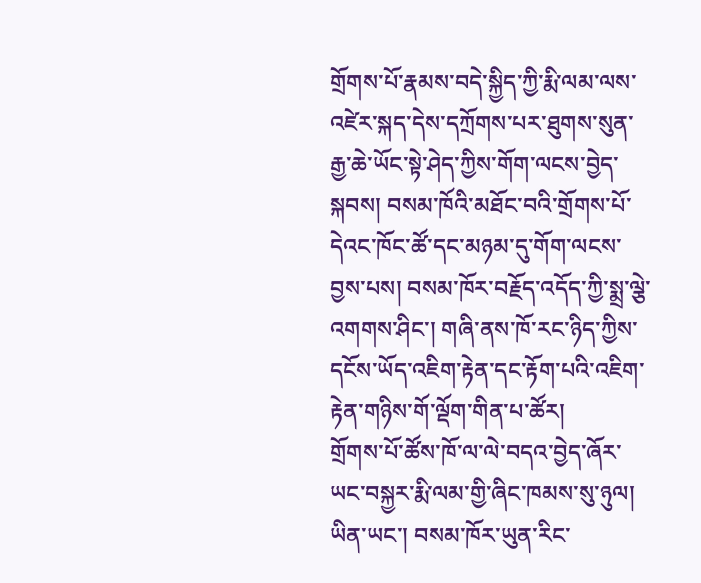གྲོགས་པོ་རྣམས་བདེ་སྐྱིད་ཀྱི་རྨི་ལམ་ལས་འཛེར་སྐད་དེས་དཀྲོགས་པར་ཐུགས་སུན་རྒྱ་ཆེ་ཡོང་སྟེ་ཤེད་ཀྱིས་གོག་ལངས་བྱེད་སྐབས། བསམ་ཁོའི་མཐོང་བའི་གྲོགས་པོ་དེའང་ཁོང་ཚོ་དང་མཉམ་དུ་གོག་ལངས་བྱས་པས། བསམ་ཁོར་བརྗོད་འདོད་ཀྱི་སྨྲ་ལྕེ་འགགས་ཤིང་། གཞི་ནས་ཁོ་རང་ཉིད་ཀྱིས་དངོས་ཡོད་འཇིག་རྟེན་དང་རྟོག་པའི་འཇིག་རྟེན་གཉིས་གོ་ལྡོག་གིན་པ་ཚོར།
གྲོགས་པོ་ཚོས་ཁོ་ལ་ལེ་བདའ་བྱེད་ཞོར་ཡང་བསྐྱར་རྨི་ལམ་གྱི་ཞིང་ཁམས་སུ་ཉུལ། ཡིན་ཡང་། བསམ་ཁོར་ཡུན་རིང་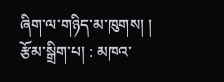ཞིག་ལ་གཉིད་མ་ཁུགས། །
རྩོམ་སྒྲིག་པ། : མཁའ་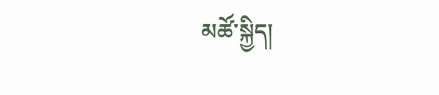མཚོ་སྐྱིད།